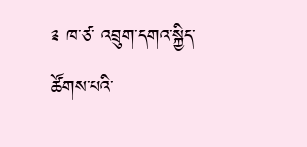༉ ཁ་ཙ་ འབྲུག་དགའ་སྐྱིད་ཚོགས་པའི་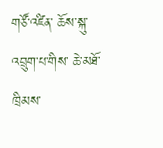གཙོ་འཛིན་ ཆོས་སྐུ་འབྲུག་པ་གིས་ ཆེ་མཐོ་ཁྲིམས་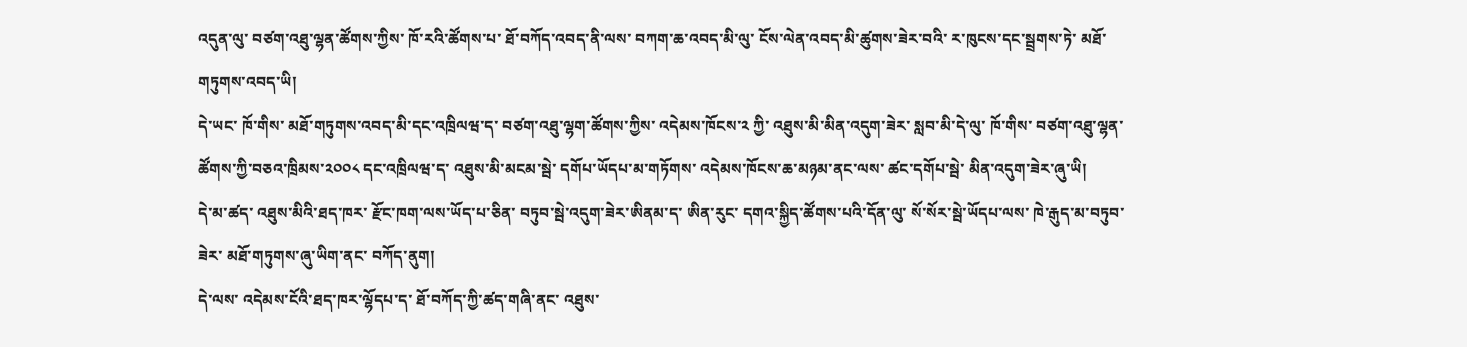འདུན་ལུ་ བཙག་འཐུ་ལྷན་ཚོགས་ཀྱིས་ ཁོ་རའི་ཚོགས་པ་ ཐོ་བཀོད་འབད་ནི་ལས་ བཀག་ཆ་འབད་མི་ལུ་ ངོས་ལེན་འབད་མི་ཚུགས་ཟེར་བའི་ ར་ཁུངས་དང་སྦྲགས་ཏེ་ མཐོ་གཏུགས་འབད་ཡི།
དེ་ཡང་ ཁོ་གིས་ མཐོ་གཏུགས་འབད་མི་དང་འཁྲིལཝ་ད་ བཙག་འཐུ་ལྷག་ཚོགས་ཀྱིས་ འདེམས་ཁོངས་༢ ཀྱི་ འཐུས་མི་མིན་འདུག་ཟེར་ སླབ་མི་དེ་ལུ་ ཁོ་གིས་ བཙག་འཐུ་ལྷན་ཚོགས་ཀྱི་བཅའ་ཁྲིམས་༢༠༠༨ དང་འཁྲིལཝ་ད་ འཐུས་མི་མངམ་སྦེ་ དགོཔ་ཡོདཔ་མ་གཏོགས་ འདེམས་ཁོངས་ཆ་མཉམ་ནང་ལས་ ཚང་དགོཔ་སྦེ་ མིན་འདུག་ཟེར་ཞུ་ཡི།
དེ་མ་ཚད་ འཐུས་མིའི་ཐད་ཁར་ རྫོང་ཁག་ལས་ཡོད་པ་ཅིན་ བཏུབ་སྦེ་འདུག་ཟེར་ཨིནམ་ད་ ཨིན་རུང་ དགའ་སྐྱིད་ཚོགས་པའི་དོན་ལུ་ སོ་སོར་སྦེ་ཡོདཔ་ལས་ ཁེ་རྒུད་མ་བཏུབ་ཟེར་ མཐོ་གཏུགས་ཞུ་ཡིག་ནང་ བཀོད་ནུག།
དེ་ལས་ འདེམས་ངོའི་ཐད་ཁར་ལྷོདཔ་ད་ ཐོ་བཀོད་ཀྱི་ཚད་གཞི་ནང་ འཐུས་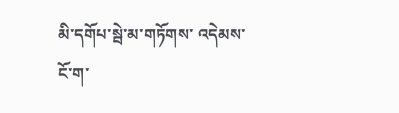མི་དགོཔ་སྦེ་མ་གཏོགས་ འདེམས་ངོ་ག་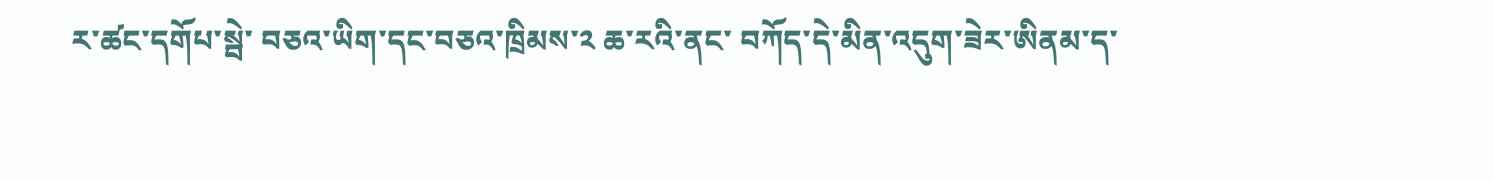ར་ཚང་དགོཔ་སྦེ་ བཅའ་ཡིག་དང་བཅའ་ཁྲིམས་༢ ཆ་རའི་ནང་ བཀོད་དེ་མིན་འདུག་ཟེར་ཨིནམ་ད་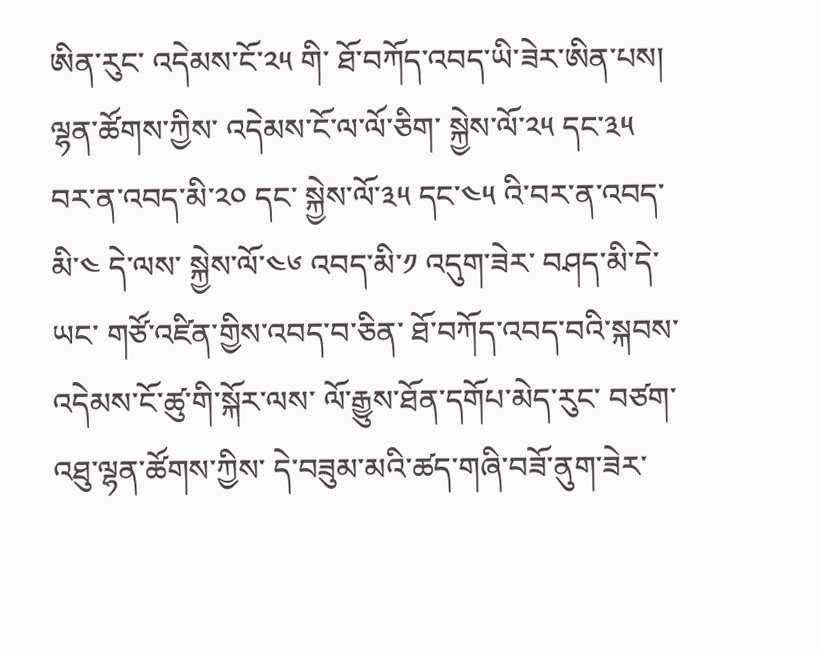ཨིན་རུང་ འདེམས་ངོ་༢༥ གི་ ཐོ་བཀོད་འབད་ཡི་ཟེར་ཨིན་པས།
ལྷན་ཚོགས་ཀྱིས་ འདེམས་ངོ་ལ་ལོ་ཅིག་ སྐྱེས་ལོ་༢༥ དང་༣༥ བར་ན་འབད་མི་༢༠ དང་ སྐྱེས་ལོ་༣༥ དང་༤༥ འི་བར་ན་འབད་མི་༤ དེ་ལས་ སྐྱེས་ལོ་༤༦ འབད་མི་༡ འདུག་ཟེར་ བཤད་མི་དེ་ཡང་ གཙོ་འཛིན་གྱིས་འབད་བ་ཅིན་ ཐོ་བཀོད་འབད་བའི་སྐབས་ འདེམས་ངོ་ཚུ་གི་སྐོར་ལས་ ལོ་རྒྱུས་ཐོན་དགོཔ་མེད་རུང་ བཙག་འཐུ་ལྷན་ཚོགས་ཀྱིས་ དེ་བཟུམ་མའི་ཚད་གཞི་བཟོ་ནུག་ཟེར་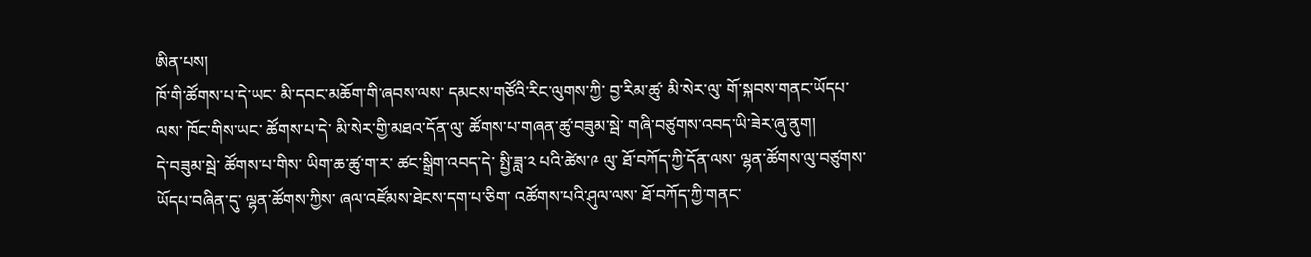ཨིན་པས།
ཁོ་གི་ཚོགས་པ་དེ་ཡང་ མི་དབང་མཆོག་གི་ཞབས་ལས་ དམངས་གཙོའི་རིང་ལུགས་ཀྱི་ བྱ་རིམ་ཚུ་ མི་སེར་ལུ་ གོ་སྐབས་གནང་ཡོདཔ་ལས་ ཁོང་གིས་ཡང་ ཚོགས་པ་དེ་ མི་སེར་གྱི་མཐའ་དོན་ལུ་ ཚོགས་པ་གཞན་ཚུ་བཟུམ་སྦེ་ གཞི་བཙུགས་འབད་ཡི་ཟེར་ཞུ་ནུག།
དེ་བཟུམ་སྦེ་ ཚོགས་པ་གིས་ ཡིག་ཆ་ཚུ་ག་ར་ ཚང་སྒྲིག་འབད་དེ་ སྤྱི་ཟླ་༢ པའི་ཚེས་༩ ལུ་ ཐོ་བཀོད་ཀྱི་དོན་ལས་ ལྷན་ཚོགས་ལུ་བཙུགས་ཡོདཔ་བཞིན་དུ་ ལྷན་ཚོགས་ཀྱིས་ ཞལ་འཛོམས་ཐེངས་དག་པ་ཅིག་ འཚོགས་པའི་ཤུལ་ལས་ ཐོ་བཀོད་ཀྱི་གནང་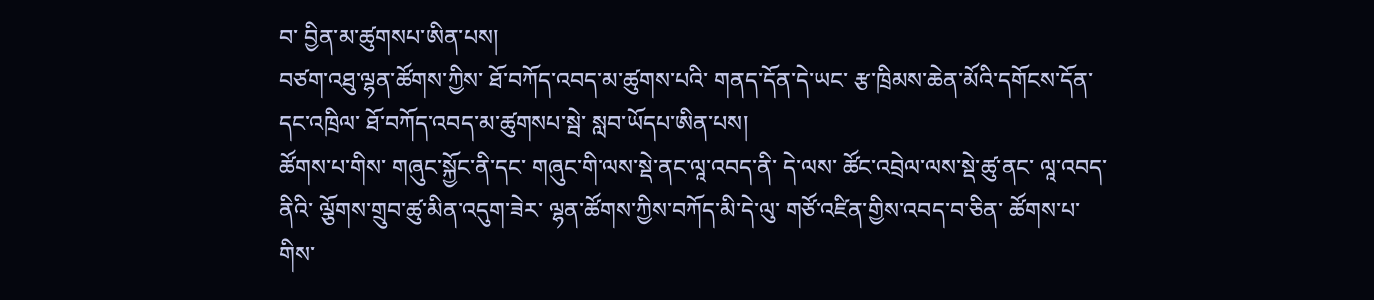བ་ བྱིན་མ་ཚུགསཔ་ཨིན་པས།
བཙག་འཐུ་ལྷན་ཚོགས་ཀྱིས་ ཐོ་བཀོད་འབད་མ་ཚུགས་པའི་ གནད་དོན་དེ་ཡང་ རྩ་ཁྲིམས་ཆེན་མོའི་དགོངས་དོན་དང་འཁྲིལ་ ཐོ་བཀོད་འབད་མ་ཚུགསཔ་སྦེ་ སླབ་ཡོདཔ་ཨིན་པས།
ཚོགས་པ་གིས་ གཞུང་སྐྱོང་ནི་དང་ གཞུང་གི་ལས་སྡེ་ནང་ལཱ་འབད་ནི་ དེ་ལས་ ཚོང་འབྲེལ་ལས་སྡེ་ཚུ་ནང་ ལཱ་འབད་ནིའི་ ལྕོགས་གྲུབ་ཚུ་མིན་འདུག་ཟེར་ ལྷན་ཚོགས་ཀྱིས་བཀོད་མི་དེ་ལུ་ གཙོ་འཛིན་གྱིས་འབད་བ་ཅིན་ ཚོགས་པ་གིས་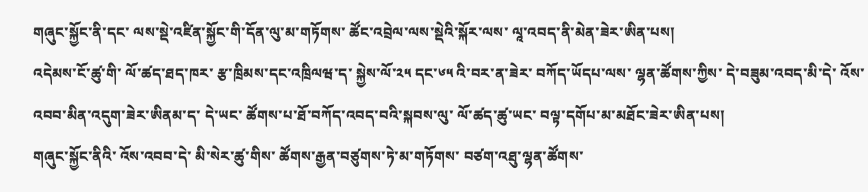གཞུང་སྐྱོང་ནི་དང་ ལས་སྡེ་འཛིན་སྐྱོང་གི་དོན་ལུ་མ་གཏོགས་ ཚོང་འབྲེལ་ལས་སྡེའི་སྐོར་ལས་ ལཱ་འབད་ནི་མེན་ཟེར་ཨིན་པས།
འདེམས་ངོ་ཚུ་གི་ ལོ་ཚད་ཐད་ཁར་ རྩ་ཁྲིམས་དང་འཁྲིལཝ་ད་ སྐྱེས་ལོ་༢༥ དང་༦༥ འི་བར་ན་ཟེར་ བཀོད་ཡོདཔ་ལས་ ལྷན་ཚོགས་ཀྱིས་ དེ་བཟུམ་འབད་མི་དེ་ འོས་འབབ་མིན་འདུག་ཟེར་ཨིནམ་ད་ དེ་ཡང་ ཚོགས་པ་ཐོ་བཀོད་འབད་བའི་སྐབས་ལུ་ ལོ་ཚད་ཚུ་ཡང་ བལྟ་དགོཔ་མ་མཐོང་ཟེར་ཨིན་པས།
གཞུང་སྐྱོང་ནིའི་ འོས་འབབ་དེ་ མི་སེར་ཚུ་གིས་ ཚོགས་རྒྱན་བཙུགས་ཏེ་མ་གཏོགས་ བཙག་འཐུ་ལྷན་ཚོགས་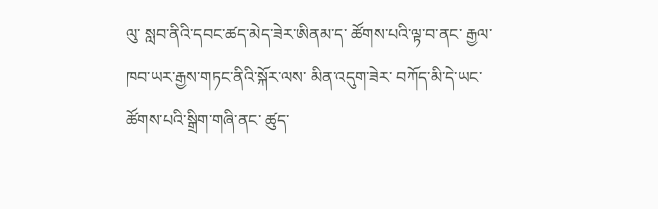ལུ་ སླབ་ནིའི་དབང་ཚད་མེད་ཟེར་ཨིནམ་ད་ ཚོགས་པའི་ལྟ་བ་ནང་ རྒྱལ་ཁབ་ཡར་རྒྱས་གཏང་ནིའི་སྐོར་ལས་ མིན་འདུག་ཟེར་ བཀོད་མི་དེ་ཡང་ ཚོགས་པའི་སྒྲིག་གཞི་ནང་ ཚུད་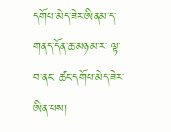དགོཔ་མེད་ཟེར་ཨིནམ་ད་ གནད་དོན་ཆ་མཉམ་ར་ ལྟ་བ་ནང་ ཚང་དགོཔ་མེད་ཟེར་ཨིན་པས།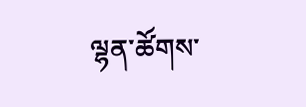ལྷན་ཚོགས་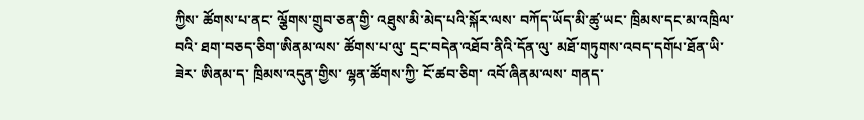ཀྱིས་ ཚོགས་པ་ནང་ ལྕོགས་གྲུབ་ཅན་གྱི་ འཐུས་མི་མེད་པའི་སྐོར་ལས་ བཀོད་ཡོད་མི་ཚུ་ཡང་ ཁྲིམས་དང་མ་འཁྲིལ་བའི་ ཐག་བཅད་ཅིག་ཨིནམ་ལས་ ཚོགས་པ་ལུ་ དྲང་བདེན་འཐོབ་ནིའི་དོན་ལུ་ མཐོ་གཏུགས་འབད་དགོཔ་ཐོན་ཡི་ཟེར་ ཨིནམ་ད་ ཁྲིམས་འདུན་གྱིས་ ལྷན་ཚོགས་ཀྱི་ ངོ་ཚབ་ཅིག་ འབོ་ཞིནམ་ལས་ གནད་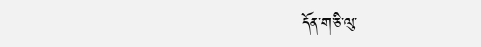དོན་ག་ཅི་ལུ་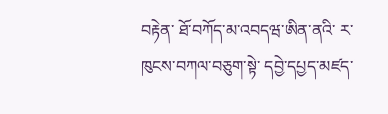བརྟེན་ ཐོ་བཀོད་མ་འབདཝ་ཨིན་ནའི་ ར་ཁུངས་བཀལ་བཅུག་སྟེ་ དབྱེ་དཔྱད་མཛད་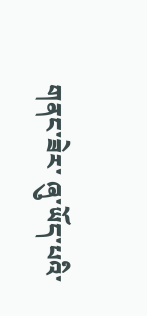གནང་ཟེར་ ཞུ་ཡོད་པའི་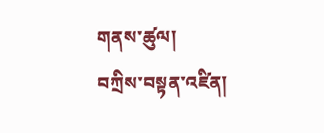གནས་ཚུལ།
བཀྲིས་བསྟན་འཛིན།